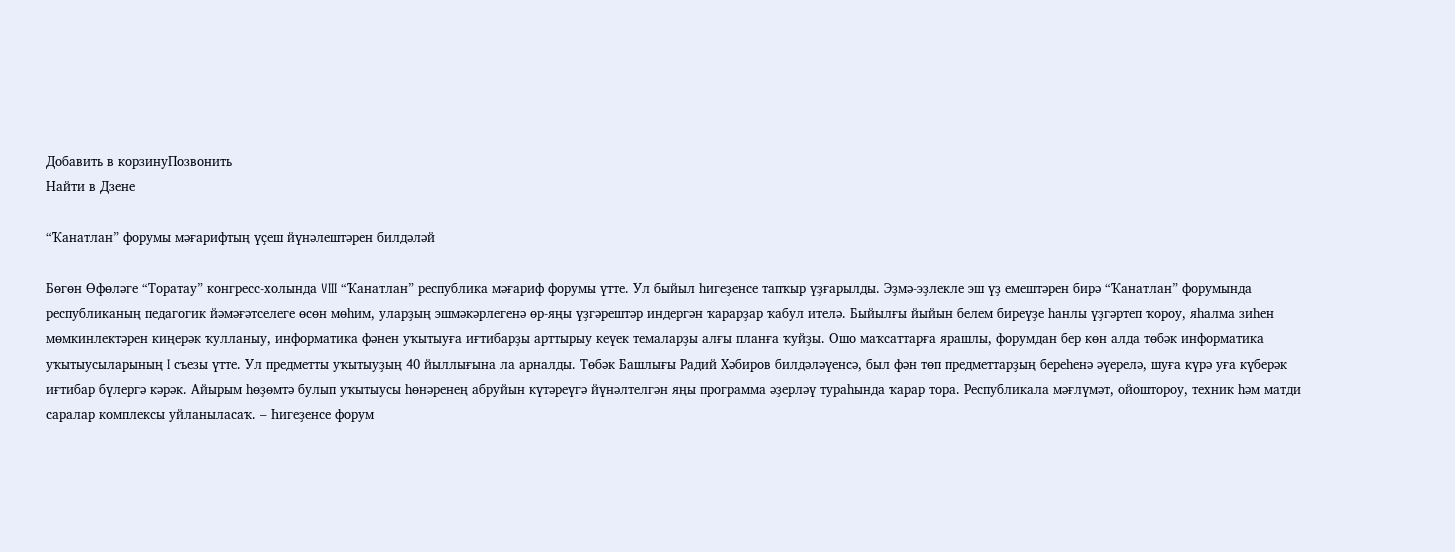Добавить в корзинуПозвонить
Найти в Дзене

“Ҡанатлан” форумы мәғарифтың үҫеш йүнәлештәрен билдәләй

Бөгөн Өфөләге “Торатау” конгресс-холында VIII “Ҡанатлан” республика мәғариф форумы үтте. Ул быйыл һигеҙенсе тапҡыр үҙғарылды. Эҙмә-эҙлекле эш үҙ емештәрен бирә “Ҡанатлан” форумында республиканың педагогик йәмәғәтселеге өсөн мөһим, уларҙың эшмәкәрлегенә өр-яңы үҙгәрештәр индергән ҡарарҙар ҡабул ителә. Быйылғы йыйын белем биреүҙе һанлы үҙгәртеп ҡороу, яһалма зиһен мөмкинлектәрен киңерәк ҡулланыу, информатика фәнен уҡытыуға иғтибарҙы арттырыу кеүек темаларҙы алғы планға ҡуйҙы. Ошо маҡсаттарға ярашлы, форумдан бер көн алда төбәк информатика уҡытыусыларының I съезы үтте. Ул предметты уҡытыуҙың 40 йыллығына ла арналды. Төбәк Башлығы Радий Хәбиров билдәләүенсә, был фән төп предметтарҙың береһенә әүерелә, шуға күрә уға күберәк иғтибар бүлергә кәрәк. Айырым һөҙөмтә булып уҡытыусы һөнәренең абруйын күтәреүгә йүнәлтелгән яңы программа әҙерләү тураһында ҡарар тора. Республикала мәғлүмәт, ойоштороу, техник һәм матди саралар комплексы уйланыласаҡ. – Һигеҙенсе форум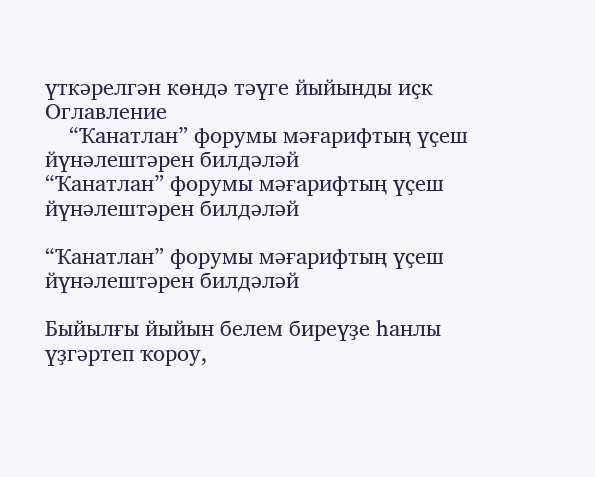үткәрелгән көндә тәүге йыйынды иҫк
Оглавление
    “Ҡанатлан” форумы мәғарифтың үҫеш йүнәлештәрен билдәләй
“Ҡанатлан” форумы мәғарифтың үҫеш йүнәлештәрен билдәләй

“Ҡанатлан” форумы мәғарифтың үҫеш йүнәлештәрен билдәләй

Быйылғы йыйын белем биреүҙе һанлы үҙгәртеп ҡороу,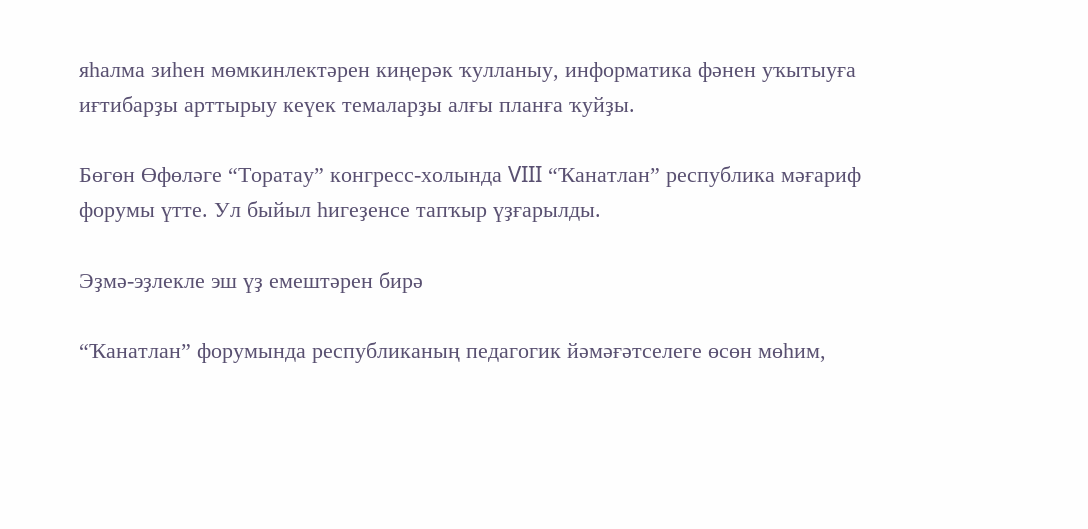яһалма зиһен мөмкинлектәрен киңерәк ҡулланыу, информатика фәнен уҡытыуға иғтибарҙы арттырыу кеүек темаларҙы алғы планға ҡуйҙы.

Бөгөн Өфөләге “Торатау” конгресс-холында VIII “Ҡанатлан” республика мәғариф форумы үтте. Ул быйыл һигеҙенсе тапҡыр үҙғарылды.

Эҙмә-эҙлекле эш үҙ емештәрен бирә

“Ҡанатлан” форумында республиканың педагогик йәмәғәтселеге өсөн мөһим,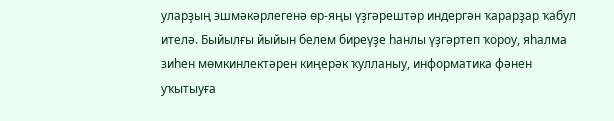уларҙың эшмәкәрлегенә өр-яңы үҙгәрештәр индергән ҡарарҙар ҡабул ителә. Быйылғы йыйын белем биреүҙе һанлы үҙгәртеп ҡороу, яһалма зиһен мөмкинлектәрен киңерәк ҡулланыу, информатика фәнен уҡытыуға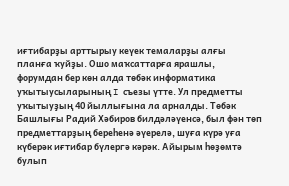иғтибарҙы арттырыу кеүек темаларҙы алғы планға ҡуйҙы. Ошо маҡсаттарға ярашлы, форумдан бер көн алда төбәк информатика уҡытыусыларының I съезы үтте. Ул предметты уҡытыуҙың 40 йыллығына ла арналды. Төбәк Башлығы Радий Хәбиров билдәләүенсә, был фән төп предметтарҙың береһенә әүерелә, шуға күрә уға күберәк иғтибар бүлергә кәрәк. Айырым һөҙөмтә булып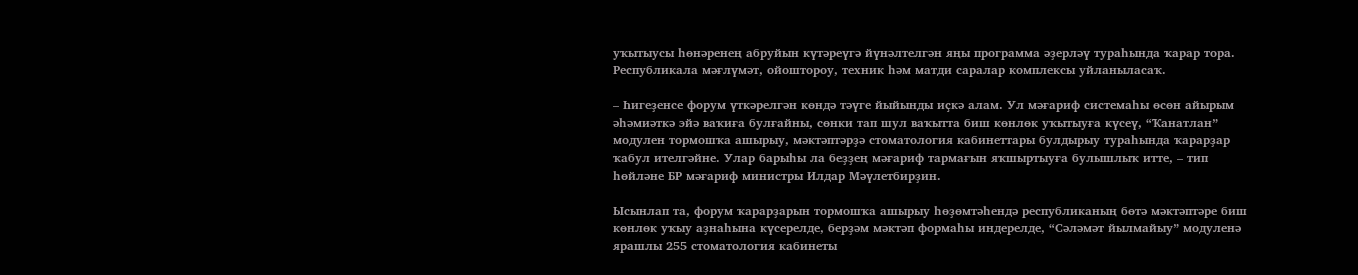уҡытыусы һөнәренең абруйын күтәреүгә йүнәлтелгән яңы программа әҙерләү тураһында ҡарар тора. Республикала мәғлүмәт, ойоштороу, техник һәм матди саралар комплексы уйланыласаҡ.

– Һигеҙенсе форум үткәрелгән көндә тәүге йыйынды иҫкә алам. Ул мәғариф системаһы өсөн айырым әһәмиәткә эйә ваҡиға булғайны, сөнки тап шул ваҡытта биш көнлөк уҡытыуға күсеү, “Ҡанатлан” модулен тормошҡа ашырыу, мәктәптәрҙә стоматология кабинеттары булдырыу тураһында ҡарарҙар ҡабул ителгәйне. Улар барыһы ла беҙҙең мәғариф тармағын яҡшыртыуға булышлыҡ итте, – тип һөйләне БР мәғариф министры Илдар Мәүлетбирҙин.

Ысынлап та, форум ҡарарҙарын тормошҡа ашырыу һөҙөмтәһендә республиканың бөтә мәктәптәре биш көнлөк уҡыу аҙнаһына күсерелде, берҙәм мәктәп формаһы индерелде, “Сәләмәт йылмайыу” модуленә ярашлы 255 стоматология кабинеты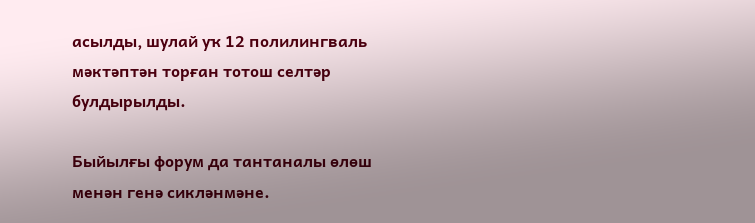асылды, шулай уҡ 12 полилингваль мәктәптән торған тотош селтәр булдырылды.

Быйылғы форум да тантаналы өлөш менән генә сикләнмәне.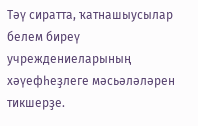Тәү сиратта, ҡатнашыусылар белем биреү учреждениеларының хәүефһеҙлеге мәсьәләләрен тикшерҙе.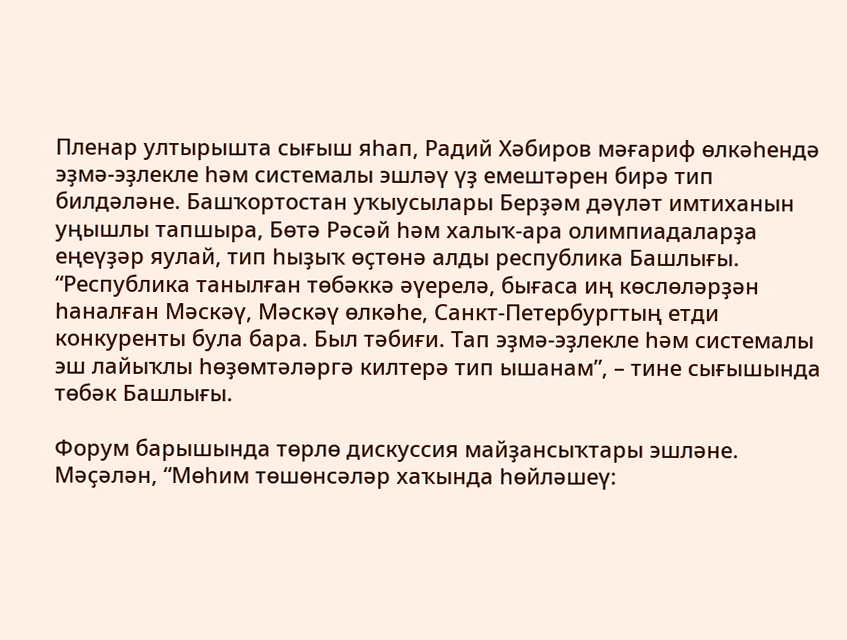Пленар ултырышта сығыш яһап, Радий Хәбиров мәғариф өлкәһендә эҙмә-эҙлекле һәм системалы эшләү үҙ емештәрен бирә тип билдәләне. Башҡортостан уҡыусылары Берҙәм дәүләт имтиханын уңышлы тапшыра, Бөтә Рәсәй һәм халыҡ-ара олимпиадаларҙа еңеүҙәр яулай, тип һыҙыҡ өҫтөнә алды республика Башлығы. “Республика танылған төбәккә әүерелә, бығаса иң көслөләрҙән һаналған Мәскәү, Мәскәү өлкәһе, Санкт-Петербургтың етди конкуренты була бара. Был тәбиғи. Тап эҙмә-эҙлекле һәм системалы эш лайыҡлы һөҙөмтәләргә килтерә тип ышанам”, – тине сығышында төбәк Башлығы.

Форум барышында төрлө дискуссия майҙансыҡтары эшләне. Мәҫәлән, “Мөһим төшөнсәләр хаҡында һөйләшеү: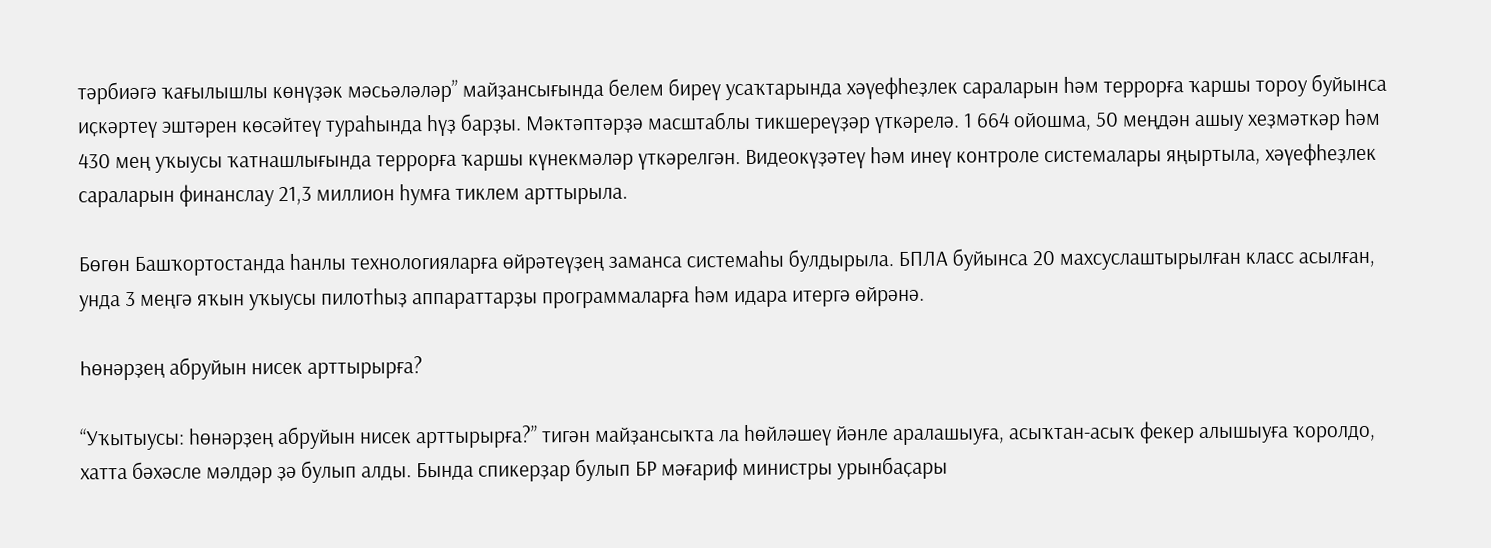тәрбиәгә ҡағылышлы көнүҙәк мәсьәләләр” майҙансығында белем биреү усаҡтарында хәүефһеҙлек сараларын һәм террорға ҡаршы тороу буйынса иҫкәртеү эштәрен көсәйтеү тураһында һүҙ барҙы. Мәктәптәрҙә масштаблы тикшереүҙәр үткәрелә. 1 664 ойошма, 50 меңдән ашыу хеҙмәткәр һәм 430 мең уҡыусы ҡатнашлығында террорға ҡаршы күнекмәләр үткәрелгән. Видеокүҙәтеү һәм инеү контроле системалары яңыртыла, хәүефһеҙлек сараларын финанслау 21,3 миллион һумға тиклем арттырыла.

Бөгөн Башҡортостанда һанлы технологияларға өйрәтеүҙең заманса системаһы булдырыла. БПЛА буйынса 20 махсуслаштырылған класс асылған, унда 3 меңгә яҡын уҡыусы пилотһыҙ аппараттарҙы программаларға һәм идара итергә өйрәнә.

Һөнәрҙең абруйын нисек арттырырға?

“Уҡытыусы: һөнәрҙең абруйын нисек арттырырға?” тигән майҙансыҡта ла һөйләшеү йәнле аралашыуға, асыҡтан-асыҡ фекер алышыуға ҡоролдо, хатта бәхәсле мәлдәр ҙә булып алды. Бында спикерҙар булып БР мәғариф министры урынбаҫары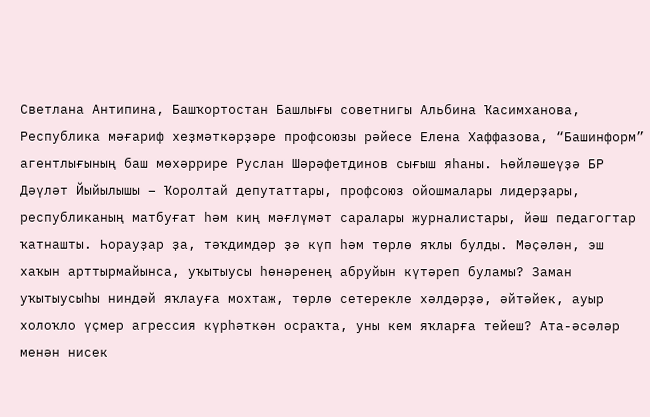Светлана Антипина, Башҡортостан Башлығы советнигы Альбина Ҡасимханова, Республика мәғариф хеҙмәткәрҙәре профсоюзы рәйесе Елена Хаффазова, “Башинформ” агентлығының баш мөхәррире Руслан Шәрәфетдинов сығыш яһаны. Һөйләшеүҙә БР Дәүләт Йыйылышы – Ҡоролтай депутаттары, профсоюз ойошмалары лидерҙары, республиканың матбуғат һәм киң мәғлүмәт саралары журналистары, йәш педагогтар ҡатнашты. Һорауҙар ҙа, тәҡдимдәр ҙә күп һәм төрлө яҡлы булды. Мәҫәлән, эш хаҡын арттырмайынса, уҡытыусы һөнәренең абруйын күтәреп буламы? Заман уҡытыусыһы ниндәй яҡлауға мохтаж, төрлө сетерекле хәлдәрҙә, әйтәйек, ауыр холоҡло үҫмер агрессия күрһәткән осраҡта, уны кем яҡларға тейеш? Ата-әсәләр менән нисек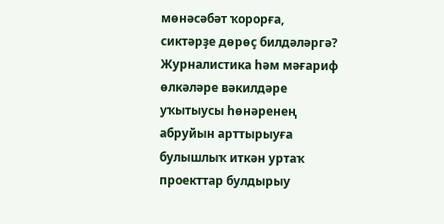мөнәсәбәт ҡорорға, сиктәрҙе дөрөҫ билдәләргә? Журналистика һәм мәғариф өлкәләре вәкилдәре уҡытыусы һөнәренең абруйын арттырыуға булышлыҡ иткән уртаҡ проекттар булдырыу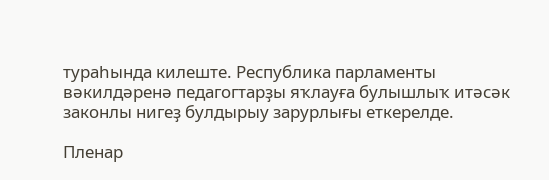тураһында килеште. Республика парламенты вәкилдәренә педагогтарҙы яҡлауға булышлыҡ итәсәк законлы нигеҙ булдырыу зарурлығы еткерелде.

Пленар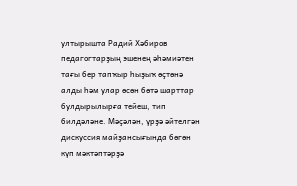ултырышта Радий Хәбиров педагогтарҙың эшенең әһәмиәтен тағы бер тапҡыр һыҙыҡ өҫтөнә алды һәм улар өсөн бөтә шарттар булдырылырға тейеш, тип билдәләне. Мәҫәлән, үрҙә әйтелгән дискуссия майҙансығында бөгөн күп мәктәптәрҙә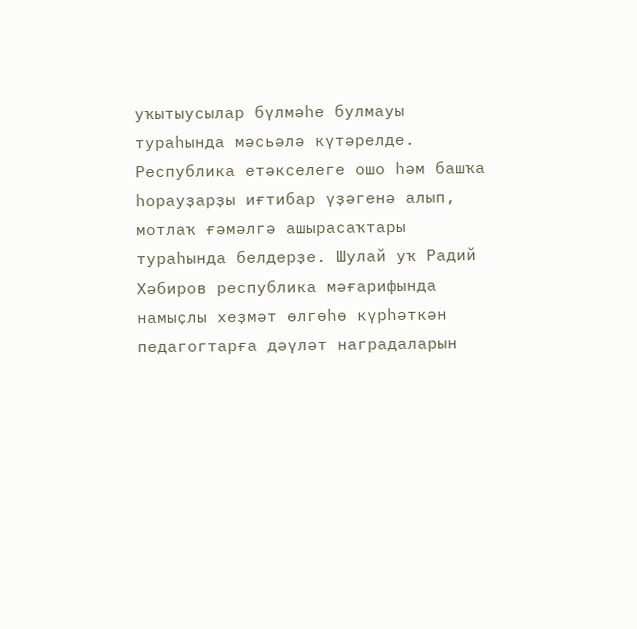уҡытыусылар бүлмәһе булмауы тураһында мәсьәлә күтәрелде. Республика етәкселеге ошо һәм башҡа һорауҙарҙы иғтибар үҙәгенә алып, мотлаҡ ғәмәлгә ашырасаҡтары тураһында белдерҙе. Шулай уҡ Радий Хәбиров республика мәғарифында намыҫлы хеҙмәт өлгөһө күрһәткән педагогтарға дәүләт наградаларын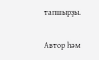тапшырҙы.

Автор һәм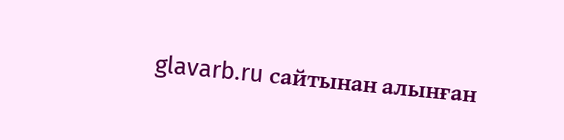glavarb.ru сайтынан алынған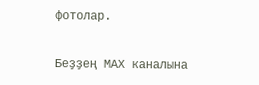фотолар.

Беҙҙең МАХ каналына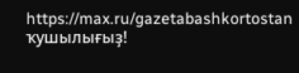https://max.ru/gazetabashkortostan ҡушылығыҙ!